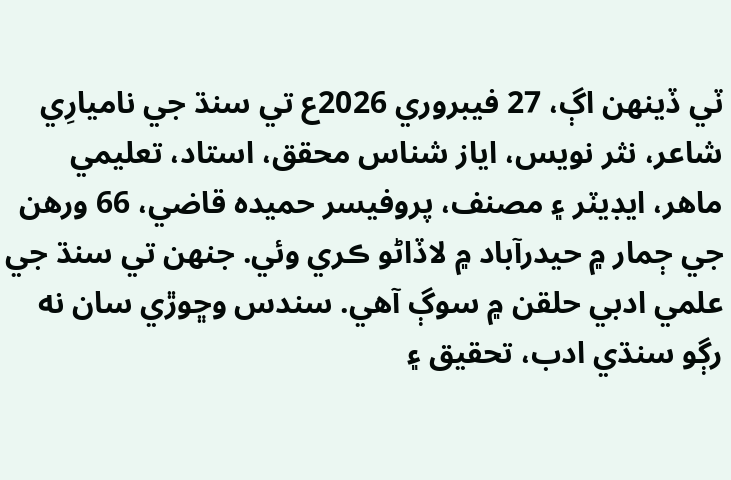ٽي ڏينھن اڳ، 27 فيبروري 2026ع تي سنڌ جي ناميارِي شاعر، نثر نويس، اياز شناس محقق، استاد، تعليمي ماهر، ايڊيٽر ۽ مصنف، پروفيسر حميده قاضي، 66 ورهن جي ڄمار ۾ حيدرآباد ۾ لاڏاڻو ڪري وئي. جنھن تي سنڌ جي علمي ادبي حلقن ۾ سوڳ آهي. سندس وڇوڙي سان نه رڳو سنڌي ادب، تحقيق ۽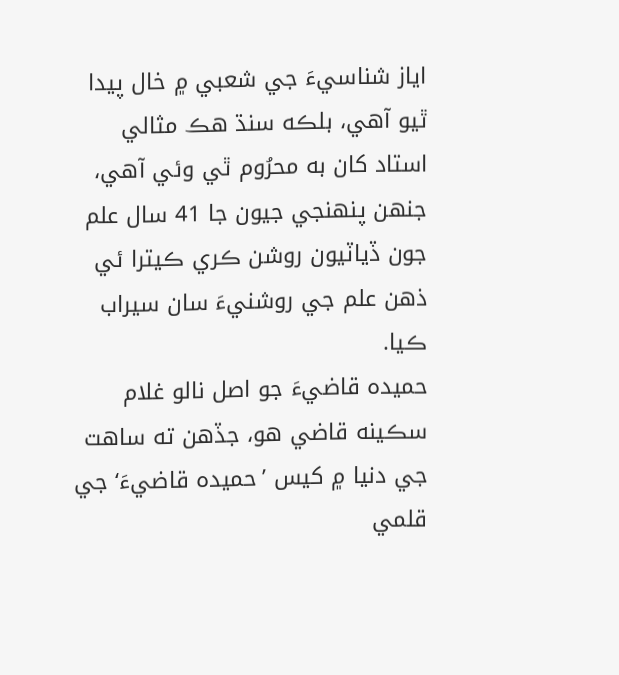اياز شناسيءَ جي شعبي ۾ خال پيدا ٿيو آهي، بلڪه سنڌ هڪ مثالي استاد کان به محرُوم ٿي وئي آهي، جنھن پنھنجي جيون جا 41 سال علم جون ڏياٽيون روشن ڪري ڪيترا ئي ذهن علم جي روشنيءَ سان سيراب ڪيا.
حميده قاضيءَ جو اصل نالو غلام سڪينه قاضي هو، جڏھن ته ساھت جي دنيا ۾ کيس ’حميده قاضيءَ‘ جي قلمي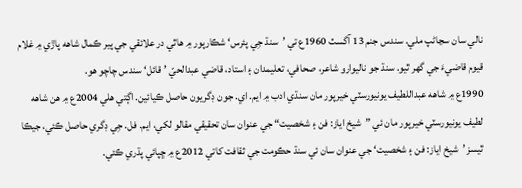نالي سان سڃاڻپ ملي. سندس جنم 13 آگسٽ 1960ع تي ’سنڌ جِي پئرس‘ شڪارپور ۾ هاٿي در علائقي جي پير ڪمال شاھه پاڙي ۾ غلام قيوم قاضيءَ جي گهر ٿيو. سنڌ جو ناليوارو شاعر، صحافي، تعليمدان ۽ استاد، قاضي عبدالحيّ ’قائل‘ سندس چاچو هو.
1990ع ۾ شاھه عبداللطيف يونيورسٽي خيرپور مان سنڌي ادب ۾ ايم. اي. جون ڊگريون حاصل ڪيائين. اڳتي هلي 2004ع ۾ هن شاھه لطيف يونيورسٽي خيرپور مان ئي ”شيخ اياز: فن ۽ شخصيت“ جي عنوان سان تحقيقي مقالو لکي، ايم. فل. جِي ڊگري حاصل ڪئي، جيڪا ٿيسز ’شيخ اياز: فن ۽ شخصيت‘ جي عنوان سان ئي سنڌ حڪومت جي ثقافت کاتي 2012ع ۾ ڇپائي پڌري ڪئي.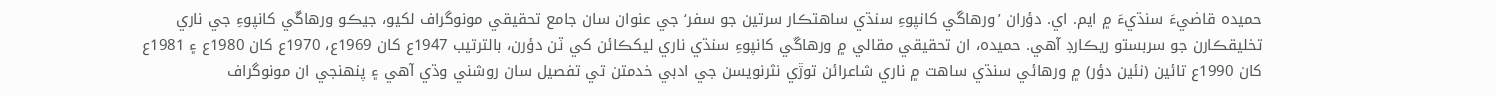حميده قاضيءَ سنڌيءَ ۾ ايم. اي. دؤران ’ورهاڱي کانپوءِ سنڌي ساهتڪار سرتين جو سفر‘ جي عنوان سان جامع تحقيقي مونوگراف لکيو، جيڪو ورھاڱي کانپوءِ جي ناري تخليقڪارن جو سربستو ريڪارڊ آهي. حميده، ان تحقيقي مقالي ۾ ورھاڱي کانپوءِ سنڌي ناري ليکڪائن کي ٽن دؤرن، بالترتيب 1947ع کان 1969ع، 1970ع کان 1980ع ۽ 1981ع کان 1990ع تائين (نئين دؤر) ۾ ورھائي سنڌي ساھت ۾ ناري شاعرائن توڙي نثرنويسن جي ادبي خدمتن تي تفصيل سان روشني وڌي آهي ۽ پنھنجي ان مونوگراف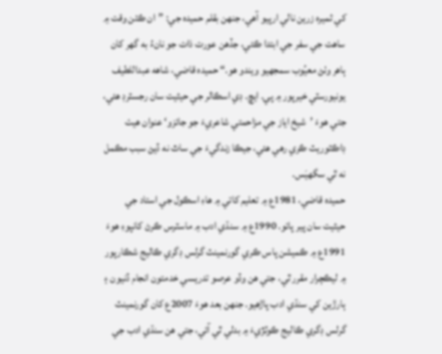کي ثميره زرين نالي ارپيو آهي، جنھن بقلم حميده جي: ”ان ڪٺن وقت ۾ ساھت جي سفر جي ابتدا ڪئي، جڏھن عورت ذات جو نانءُ به گهر کان ٻاھر وٺڻ معيُوب سمجهيو ويندو هو.“ حميده قاضي، شاهه عبداللطيف يونيورسٽي خيرپور ۾ پي. ايڇ. ڊي اسڪالر جي حيثيت سان رجسٽرڊ هئي، جتي هوءَ ’شيخ اياز جي مزاحمتي شاعريءَ جو جائزو‘ عنوان هيٺ ڊاڪٽوريٽ ڪري رهي هئي، جيڪا زندگيءَ جي ساٿ نه ڏيڻ سبب مڪمل نه ٿي سگهيَس.
حميده قاضي، 1981ع ۾ تعليم کاتي ۾ هاءِ اسڪول جي استاد جي حيثيت سان پير پاتو. 1990ع ۾ سنڌي ادب ۾ ماسٽرس ڪرڻ کانپوءِ هوءَ 1991ع ۾ ڪميشن پاس ڪري گورنمينٽ گرلس ڊگري ڪاليج شڪارپور ۾ ليڪچرار مقرر ٿي، جتي هن وڏو عرصو تدريسي خدمتون انجام ڏنيون ۽ ٻارڙين کي سنڌي ادب پاڙھيو. جنھن بعد هوءَ 2007ع کان گورنمينٽ گرلس ڊگري ڪاليج ڪوٽڙيءَ ۾ بدلي ٿي آئي، جتي هن سنڌي ادب جي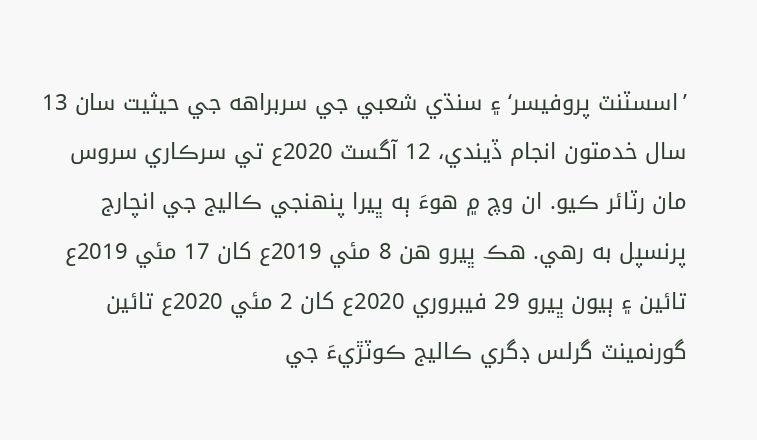’اسسٽنٽ پروفيسر‘ ۽ سنڌي شعبي جي سربراهه جي حيثيت سان 13 سال خدمتون انجام ڏيندي، 12 آگسٽ 2020ع تي سرڪاري سروس مان رٽائر ڪيو. ان وچ ۾ هوءَ ٻه ڀيرا پنھنجي ڪاليج جي انچارج پرنسپل به رهي. هڪ ڀيرو هن 8 مئي 2019ع کان 17 مئي 2019ع تائين ۽ ٻيون ڀيرو 29 فيبروري 2020ع کان 2 مئي 2020ع تائين گورنمينٽ گرلس ڊگري ڪاليج ڪوٽڙيءَ جي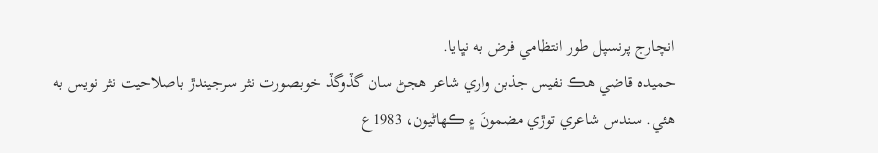انچارج پرنسپل طور انتظامي فرض به نڀايا.
حميده قاضي هڪ نفيس جذبن واري شاعر هجڻ سان گڏوگڏ خوبصورت نثر سرجيندڙ باصلاحيت نثر نويس به هئي. سندس شاعري توڙي مضمونَ ۽ ڪھاڻيون، 1983ع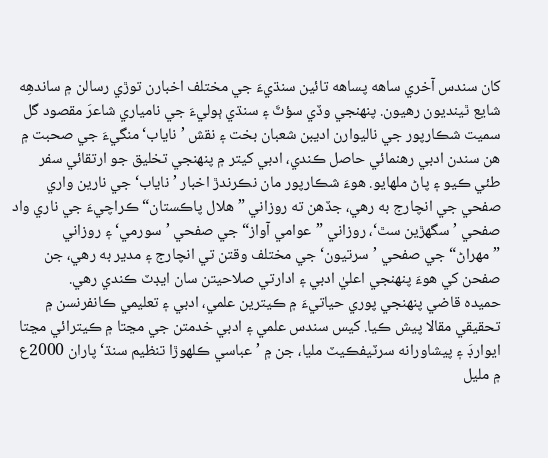کان سندس آخري ساھه پساھه تائين سنڌيءَ جي مختلف اخبارن توڙي رسالن ۾ ساندھِه شايع ٿينديون رھيون. پنھنجي وڏي سؤٽَ ۽ سنڌي ٻوليءَ جي نامياري شاعرَ مقصود گل سميت شڪارپور جي ناليوارن اديبن شعبان بخت ۽ نقش ’ناياب‘ منگيءَ جي صحبت ۾ هن سندن ادبي رهنمائي حاصل ڪندي، ادبي کيتر ۾ پنھنجي تخليق جو ارتقائي سفر طئي ڪيو ۽ پاڻ ملھايو. هوءَ شڪارپور مان نڪرندڙ اخبار ’ناياب‘ جي نارين واري صفحي جي انچارج به رهي، جڏهن ته روزاني ”هلال پاڪستان“ ڪراچيءَ جي ناري واد صفحي ’سگهڙين سٿ‘، روزاني ”عوامي آواز“ جي صفحي ’سورمي‘ ۽ روزاني ”مھراڻ“ جي صفحي ’سرتيون‘ جي مختلف وقتن تي انچارج ۽ مدير به رهي، جن صفحن کي هوءَ پنھنجي اعليٰ ادبي ۽ ادارتي صلاحيتن سان ايڊٽ ڪندي رهي.
حميده قاضي پنھنجي پوري حياتيءَ ۾ ڪيترين علمي، ادبي ۽ تعليمي ڪانفرنسن ۾ تحقيقي مقالا پيش ڪيا. کيس سندس علمي ۽ ادبي خدمتن جي مڃتا ۾ ڪيترائي مڃتا ايوارڊَ ۽ پيشاورانه سرٽيفڪيٽ مليا، جن ۾ ’عباسي ڪلھوڙا تنظيم سنڌ‘ پاران 2000ع ۾ مليل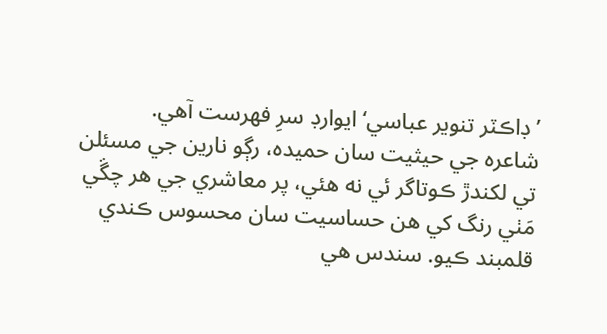’ڊاڪٽر تنوير عباسي‘ ايوارڊ سرِ فھرست آهي.
شاعره جي حيثيت سان حميده، رڳو نارين جي مسئلن تي لکندڙ ڪوتاگر ئي نه هئي، پر معاشري جي هر چڱي مَٺي رنگ کي هن حساسيت سان محسوس ڪندي قلمبند ڪيو. سندس هي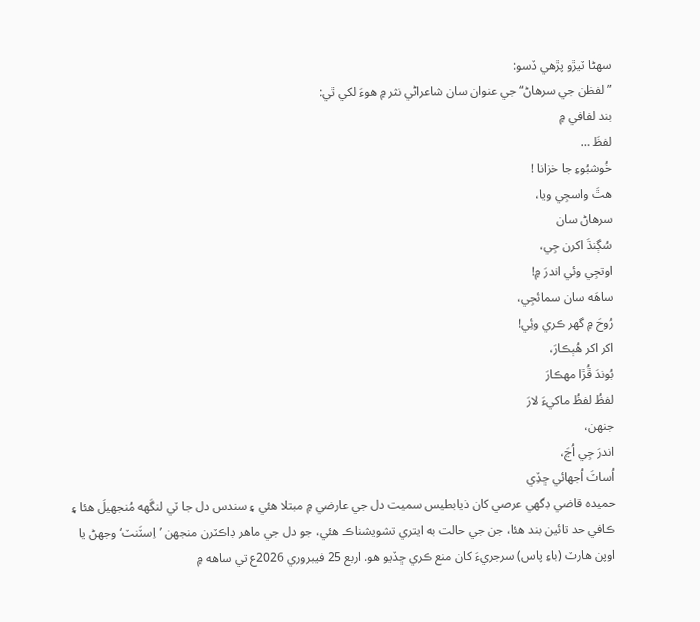سھڻا ٽيڙو پڙهي ڏسو:
”لفظن جي سرھاڻ“ جي عنوان سان شاعراڻي نثر ۾ هوءَ لکي ٿي:
بند لفافي ۾
لفظَ …
خُوشبُوءِ جا خزانا !
هٿَ واسجِي ويا،
سرھاڻ سان
سُڳنڌَ اکرن جِي،
اوتجِي وئي اندرَ ۾!
ساھَه سان سمائجِي،
رُوحَ ۾ گهر ڪري وئِي!
اکر اکر ھُٻڪارَ،
بُوندَ ڦُڙا مھڪارَ
لفظُ لفظُ ماکيءَ لارَ
جنھن،
اندرَ جِي اُڃَ،
اُساٽَ اُجهائي ڇڏِي
حميده قاضي ڊگهي عرصي کان ذيابطيس سميت دل جي عارضي ۾ مبتلا هئي ۽ سندس دل جا ٽي لنگَهه مُنجهيلَ هئا ۽ ڪافي حد تائين بند هئا، جن جي حالت به ايتري تشويشناڪ هئي، جو دل جي ماھر ڊاڪٽرن منجهن ’اِسٽَنٽ‘ وجهڻ يا اوپن هارٽ (باءِ پاس) سرجريءَ کان منع ڪري ڇڏيو هو. اربع 25 فيبروري 2026ع تي ساھه ۾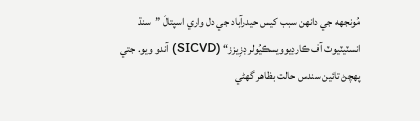مُونجهه جي دانھن سبب کيس حيدرآباد جي دل واري اسپتالَ ”سنڌ انسٽيٽيوٽ آف ڪارڊيوويسڪيُولر ڊزِيزز“ (SICVD) آندو ويو. جتي پھچڻ تائين سندس حالت بظاھر گهڻي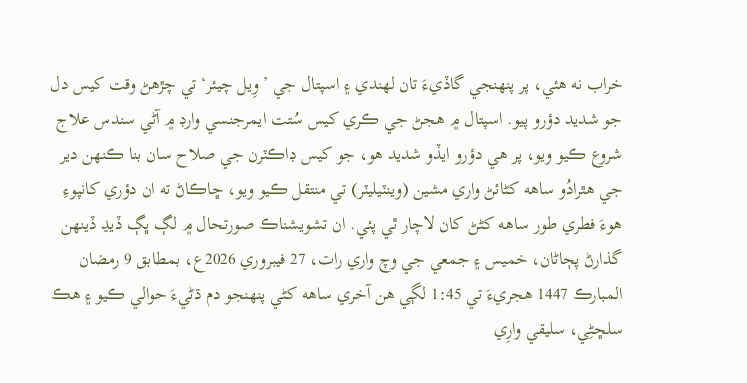خراب نه هئي، پر پنھنجي گاڏيءَ تان لھندي ۽ اسپتال جي ’وِيل چيئر‘ تي چڙھڻ وقت کيس دل جو شديد دؤرو پيو. اسپتال ۾ هجڻ جي ڪري کيس سُتت ايمرجنسي وارڊ ۾ آڻي سندس علاج شروع ڪيو ويو، پر هي دؤرو ايڏو شديد هو، جو کيس ڊاڪٽرن جي صلاح سان بنا ڪنھن دير جي هٿرادُو ساھه کڻائڻ واري مشين (وينٽيليٽر) تي منتقل ڪيو ويو، ڇاڪاڻ ته ان دؤري کانپوءِ هوءَ فطري طور ساھه کڻڻ کان لاچار ٿي پئي. ان تشويشناڪ صورتحال ۾ لڳ ڀڳ ڏيڍ ڏينھن گذارڻ پڄاڻان، خميس ۽ جمعي جي وچ واري رات، 27 فيبروري 2026ع، بمطابق 9 رمضان المبارڪ 1447 هجريءَ تي 1:45 لڳي هن آخري ساھه کڻي پنھنجو دم ڌڻيءَ حوالي ڪيو ۽ هڪ سلڇڻِي، سليقي وارِي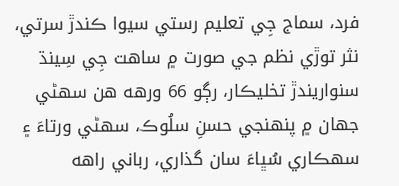فرد، سماج جِي تعليم رستي سيوا ڪندڙ سرتي، نثر توڙي نظم جي صورت ۾ ساھت جِي سِينڌ سنواريندڙ تخليڪار، رڳو 66 ورھه هن سھڻي جھان ۾ پنھنجي حسنِ سلُوڪ، سھڻي ورتاءَ ۽ سھڪاري سُڀاءَ سان گذاري، رباني راھه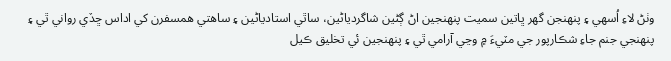وٺڻ لاءِ اُسھي ۽ پنھنجن گهر ڀاتين سميت پنھنجين اڻ ڳڻين شاگردياڻين، ساٿي استادياڻين ۽ ساھتي همسفرن کي اداس ڇڏي رواني ٿي ۽ پنھنجي جنم جاءِ شڪارپور جي مٽيءَ ۾ وڃي آرامي ٿي ۽ پنھنجين ئي تخليق ڪيل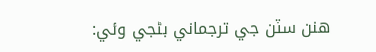هنن سٽن جي ترجماني بڻجي وئي: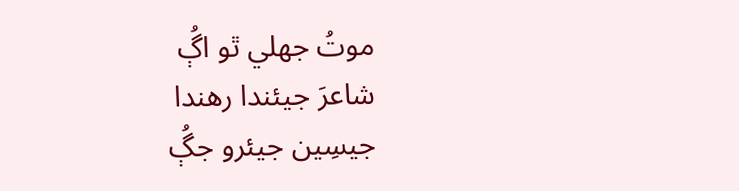موتُ جهلي ٿو اڳُ
شاعرَ جيئندا رھندا
جيسِين جيئرو جڳُ